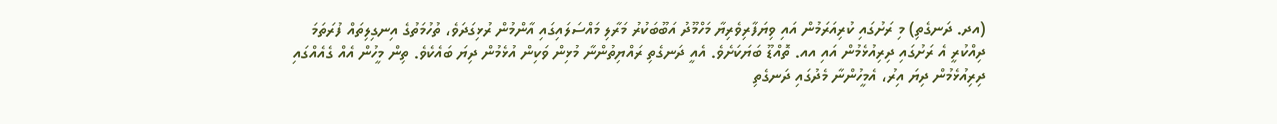(އދ. ދަނގެތި) މި ރަށުގައި ކުރިއަރަމުން އައި ވިޔަފާރިވެރިޔާ މަހްމޫދު އަބޫބަކުރު މަރާލި މައްސަލައިގައި އާންމުން ރުޅިގަދަވެ، ތުހުމަތުގެ އިނގިލިތައް ފުރަތަމަ ދިއްކުރީ އެ ރަށުގައި ދިރިއުޅެމުން އައި އއ. ތޮއްޑޫ ބަޔަކަށެވެ. އެއީ ދަނގެތި ރައްޔިތުންނާ މުޅިން ވަކިން އުޅެމުން ދިޔަ ބައެކެވެ. ތިން މީހުން އެއް ގެއެއްގައި ދިރިއުޅެމުން ދިޔަ އިރު، އެމީހުންނާ މެދުގައި ދަނގެތި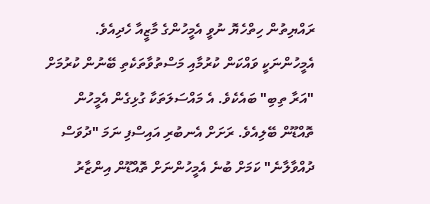ރައްޔިތުން ހިތްހެޔޮ ނުވީ އެމީހުންގެ މާޒީއާ ހެދިއެވެ. އެމީހުންނަކީ ވައްކަން ކުރުމާއި މަސްތުވާތަކެތި ބޭނުން ކުރުމަށް "އަރާ ތިބި" ބައެކެވެ. އެ މައްސަލަތަކާ ގުޅިގެން އެމީހުން ތޮއްޑޫން ބޭލިއެވެ. ރަށަށް އެނބުރި އައިސްފި ނަމަ "ދުވަސް ދުއްވާލާނެ" ކަމަށް ބުނެ އެމީހުންނަށް ތޮއްޑޫން އިންޒާރު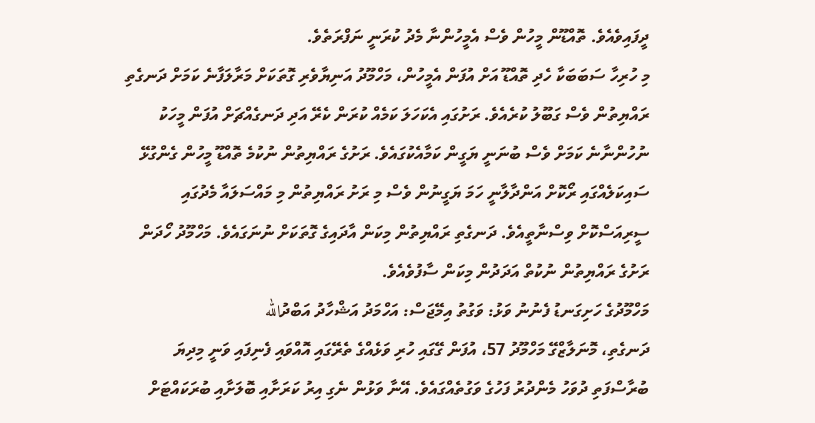ދީފައިވެއެވެ. ތޮއްޑޫން މީހުން ވެސް އެމީހުންނާ މެދު ކުރަނީ ނަފްރަތެވެ.
މި ހުރިހާ ސަބަބަކާ ހެދި ތޮއްޑޫ އަށް އުފަން އެމީހުން، މަހްމޫދު އަނިޔާވެރި ގޮތަކަށް މަރާލަފާނެ ކަމަށް ދަނގެތި ރައްޔިތުން ވެސް ގަބޫލު ކުރެއެވެ. ރަށުގައި އެކަހަލަ ކަމެއް ކުރަން ކެރޭ އަދި ދަނގެއްޗަށް އުފަން މީހަކު ނުހުންނާނެ ކަމަށް ވެސް ބުނަނީ ޔަގީން ކަމާއެކުގައެވެ. ރަށުގެ ރައްޔިތުން ނުކުމެ ތޮއްޑޫ މީހުން ގެންގުޅޭ ސައިކަލެއްގައި ރޯކޮށް އަންދާލާނީ ހަމަ ޔަގީނުން ވެސް މި ރަށު ރައްޔިތުން މި މައްސަލައާ މެދުގައި ސީރިއަސްކޮށް ވިސްނާތީއެވެ. ދަނގެތި ރައްޔިތުން މިކަން އާދައިގެ ގޮތަކަށް ނުނަގައެވެ. މަހްމޫދު ހޯދަން ރަށުގެ ރައްޔިތުން ނުކުތް އަދަދުން މިކަން ސާފުވެއެވެ.
މަހްމޫދުގެ ހަށިގަނޑު ފެނުނު ވަޅު: ވަގުތު އިމޭޖަސް: އަހްމަދު އަޝްހާދު އަބްދުالله
ދަނގެތި، މޮނަލާޒްގޭ މަހްމޫދު 57، އުފަން ގޭގައި ހުރި ވަޅެއްގެ ތެރޭގައި އޮއްވައި ފެނިފައި ވަނީ މިދިޔަ ބުރާސްފަތި ދުވަހު މެންދުރު ފަހުގެ ވަގުތެއްގައެވެ. އޭނާ ވަޅުން ނެގި އިރު ކަރަށާއި ބޮލަށާއި ބުރަކައްޓަށް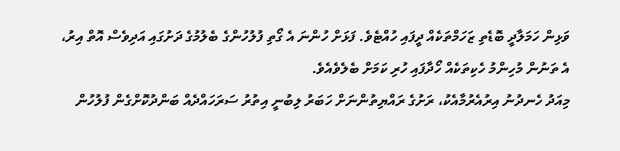ވަޅިން ހަމަލާދީ ބޮޑެތި ޒަހަމްތަކެއް ދީފައި ހުއްޓެވެ. ފަޅަށް ހުންނަ އެ ގޯތި ފުލުހުންގެ ބެލުމުގެ ދަށުގައި އަދިވެސް އޮތް އިރު، އެ ތަނުން މުހިންމު ހެކިތަކެއް ހޯދާފައި ހުރި ކަމަށް ބެލެވެއެވެ.
މިއަދު ހެނދުނު އިރުއެރުމާއެކު، ރަށުގެ ރައްޔިތުންނަށް ހަބަރު ލިބުނީ އިތުރު ސަރަހައްދެއް ބަންދުކޮށްގެން ފުލުހުން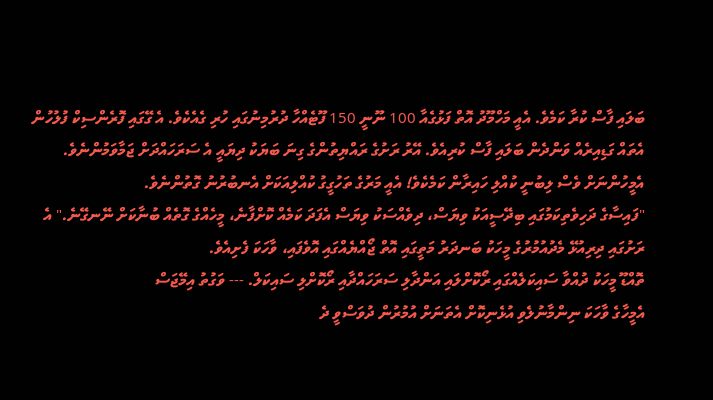ބަލައި ފާސް ކުރާ ކަމެވެ. އެއީ މަހްމޫދު އޮތް ފަޅުގެއާ 100 ނޫނީ 150 ފޫޓެއްހާ ދުރުމިނުގައި ހުރި ގެއެކެވެ. އެ ގޭގައި ފޮރެންސިކް ފުލުހުން އެތައް ގަޑިއިރެއް ވަންދެން ބަލައި ފާސް ކުރިއެވެ. އޭރު ރަށުގެ ރައްޔިތުންގެ ގިނަ ބަޔަކު ދިޔައީ އެ ސަރަހައްދަށް ޖަމާވަމުންނެވެ.
އެމީހުންނަށް ވެސް ލިބުނީ ކުއްލި ހައިރާން ކަމެކެވެ! އެއީ މަރުގެ ތަހުގީގު ކުއްލިއަކަށް އެނބުރުނު ގޮތުންނެވެ.
"ފައިސާގެ ދަހިވެތިކަމުގައި ބިދޭސީއަކު ވިޔަސް، ދިވެއްސަކު ވިޔަސް އެފަދަ ކަމެއް ކޮށްފާނެ، މީހެއްގެ ގޮތެއް ބުނާކަށް ނޭނގޭނެ." އެ ރަށުގައި ދިރިއުޅޭ މެދުއުމުރުގެ މީހަކު ބަނދަރު މަތީގައި އޮތް ޖޯއްޔެއްގައި އޮވެފައި، ވާހަކަ ފެށިއެވެ.
ތޮއްޑޫ މީހަކު ދުއްވާ ސައިކަލެއްގައި ރޯކޮށްލައި އަންދާލި ސަރަހައްދާއި ރޯކޮށްލި ސައިކަލް. --- ވަގުތު އިމޭޖަސް
އެމީހާގެ ވާހަކަ ނިންމާނުލެވި އުޅެނިކޮށް އެތަނަށް އުމުރުން ދުވަސްވީ ދެ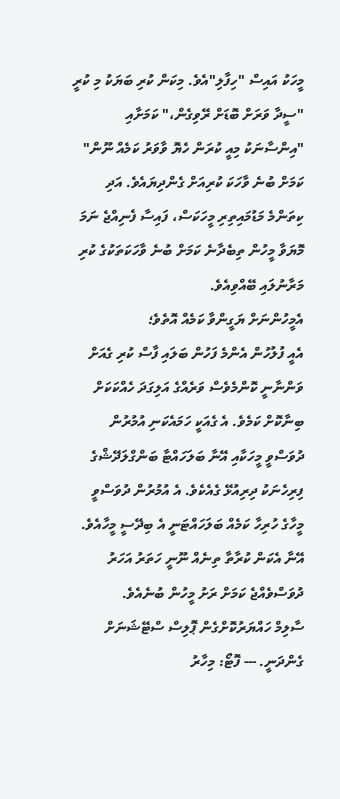މީހަކު އައިސް "ހިފާލި"އެވެ. މިކަން ކުރި ބަޔަކު މި ކުރީ "ސީދާ ވަރަށް ބޮޑަށް ރޭވިގެން،" ކަމަށާއި "އިންސާނަކު މިއީ ކުރަން ހެޔޮ ވާވަރު ކަމެއް ނޫން" ކަމަށް ބުނެ ވާހަކަ ކުރިއަށް ގެންދިޔައެވެ. އަދި ކިތަންމެ މަޑުމައިތިރި މީހަކަސް، ފައިސާ ފެނިއްޖެ ނަމަ މޮޔަވާ މީހުން ތިބެދާނެ ކަމަށް ބުނެ ވާހަކަތަކުގެ ކުރި މަރާނުލައި ބޭއްވިއެވެ.
އެމީހުންނަށް ޔަގީންވާ ކަމެއް އޮތެވެ؛
އެއީ ފުލުހުން އެންމެ ފަހުން ބަލައި ފާސް ކުރި ގެއަށް ވަންނާނީ ކޮންމެވެސް ވަރެއްގެ އަލިގަދަ ހެއްކަކަށް ބިނާކޮށް ކަމެވެ. އެ ގެއަކީ ހަމައެކަނި އުމުރުން ދުވަސްވީ މީހަކާއި އޭނާ ބަލަހައްޓާ ބަންގްލަދޭޝްގެ ފިރިހެނަކު ދިރިއުޅޭ ގެއެކެވެ. އެ އުމުރުން ދުވަސްވީ މީހާގެ ހުރިހާ ކަމެއް ބަލަހައްޓަނީ އެ ބިދޭސީ މީހާއެވެ. އޭނާ އެކަން ކުރާތާ ތިނެއް ނޫނީ ހަތަރު އަހަރު ދުވަސްވެއްޖެ ކަމަށް ރަށު މީހުން ބުނެއެވެ.
ސާލިމް ހައްޔަރުކޮށްގެން ޕޮލިސް ސްޓޭޝަނަށް ގެންދަނީ. --- ފޮޓޯ: މިހާރު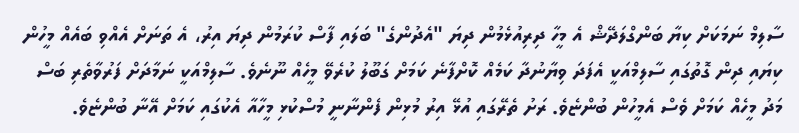ސާލިމް ނަމަކަށް ކިޔާ ބަންގްލަދޭޝް އެ މީހާ ދިރިއުޅެމުން ދިޔަ "އެދުންގެ" ބަލައި ފާސް ކުރަމުން ދިޔަ އިރު، އެ ތަނަށް އެއްވި ބައެއް މީހުން ކިޔައި ދިން ގޮތުގައި ސާލިމްއަކީ އެފަދަ ވިޔާނުދާ ކަމެއް ކޮށްފާނެ ކަމަށް ގަބޫލު ކުރެވޭ މީހެއް ނޫނެވެ. ސާލިމްއަކީ ނަމާދަށް ފަރުވާތެރި ބަސް މަދު މީހެއް ކަމަށް ވެސް އެމީހުން ބުންޏެވެ. ރަށު ތެރޭގައި އުޅޭ އިރު މުޅިން ފެންނާނީ މުސްކުޅި މީހާއާ އެކުގައި ކަމަށް އޭނާ ބުންޏެވެ.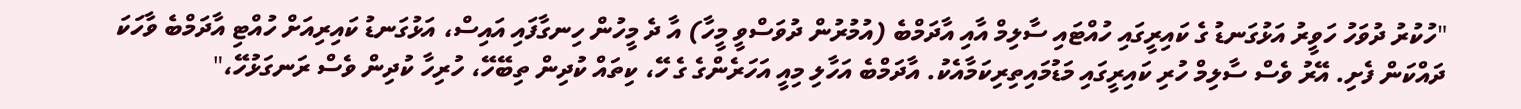"ހުކުރު ދުވަހު ހަވީރު އަޅުގަނޑު ގެ ކައިރީގައި ހުއްޓައި ސާލިމް އާއި އާދަމްބެ (އުމުރުން ދުވަސްވީ މީހާ) އާ ދެ މީހުން ހިނގާފައި އައިސް، އަޅުގަނޑު ކައިރިއަށް ހުއްޓި އާދަމްބެ ވާހަކަ ދައްކަން ފެށި. އޭރު ވެސް ސާލިމް ހުރި ކައިރީގައި މަޑުމައިތިރިކަމާއެކު. އާދަމްބެ އަހާލި މިއީ އަހަރެންގެ ގެ ހޭ، ކިތައް ކުދިން ތިބޭހޭ، ހުރިހާ ކުދިން ވެސް ރަނގަޅުހޭ،"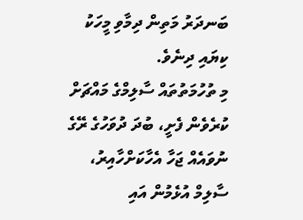ބަނދަރު މަތިން ދިމާވި މީހަކު ކިޔައި ދިނެވެ.
މި ތުހުމަތުތައް ސާލިމްގެ މައްޗަށް ކުރެވެން ފެށީ، ބުދަ ދުވަހުގެ ރޭގެ ނުވައެއް ޖަހާ އެހާކަށްހާއިރު، ސާލިމް އުޅެމުން އައި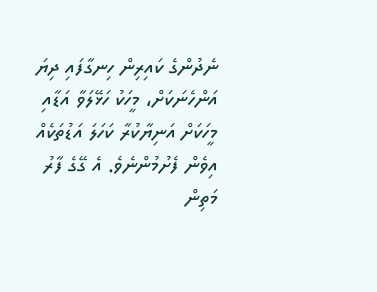ނެދުންގެ ކައިރިން ހިނގާފައި ދިޔަ އަންހެނަކަށް، މީހަކު ހަޅޭލަވާ އަޑާއި މީހަކަށް އަނިޔާކުރާ ކަހަލަ އަޑުތަކެއް އިވެން ފެށުމުންނެވެ. އެ ގޭގެ ފާރު މަތިން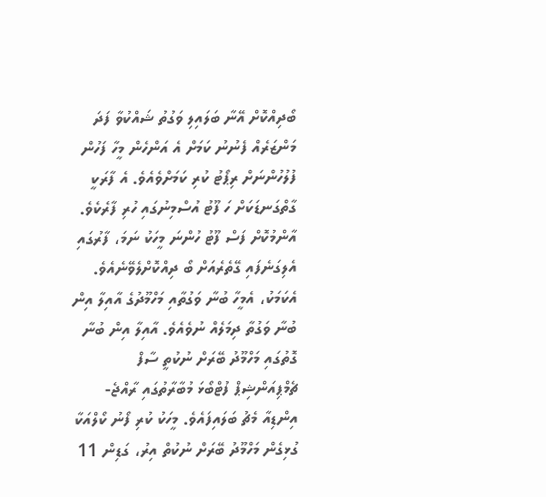ބޯދިއްކޮށް އޭނާ ބަލައިލި ވަގުތު ޝައްކުވާ ފަދަ މަންޒަރެއް ފެނުނު ކަމަށް އެ އަންހެން މީހާ ފަހުން ފުލުހުންނަށް ރިޕޯޓު ކުރި ކަމަށްވެއެވެ. އެ ފާރަކީ ގާތްގަނޑަކަށް ހަ ފޫޓު އުސްމިނުގައި ހުރި ފާރެކެވެ. އާންމުކޮށް ފަސް ފޫޓު ހުންނަ މީހަކު ނަމަ، ފާރުގައި އެލިގަނެފައި ގޭތެރެއަށް ބޯ ދިއްކޮށްލެވޭނެއެވެ.
އެކަމަކު، އެމީހާ ބުނާ ވަގުތާއި މަހްމޫދުގެ އާއިލާ އިން ބުނާ ވަގުތާ ދިމަލެއް ނުވެއެވެ. އާއިލާ އިން ބުނާ ގޮތުގައި މަހްމޫދު ބޭރަށް ނުކުތީ ސާފް ޗެމްޕިއަންޝިޕް ފުޓްބޯޅަ މުބާރާތުގައި ރާއްޖެ-އިންޑިއާ މެޗު ބަލައިފައެވެ. މީހަކު ކުރި ފޯނު ކޯލްއަކާ ގުޅިގެން މަހްމޫދު ބޭރަށް ނުކުތް އިރު، ގަޑިން 11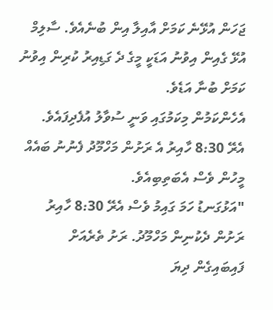ޖަހަން އުޅޭނެ ކަމަށް އާއިލާ އިން ބުނެއެވެ. ސާލިމް އުޅޭ ގެއިން އިވުނު އަޑަކީ މީގެ ދެ ގަޑިއިރު ކުރިން އިވުނު ކަމަށް ބުނާ އަޑެވެ.
އެހެންކަމުން މިކަމުގައި ވަނީ ސުވާލު އުފެދިފައެވެ.
އެރޭ 8:30 ހާއިރު އެ ރަށުން މަހްމޫދު ފެނުނު ބައެއް މީހުން ވެސް އެބަތިބިއެވެ.
"އަޅުގަނޑު ހަމަ ގައިމު ވެސް އެރޭ 8:30 ހާއިރު ރަށުން ދެކުނިން މަހްމޫދު. ރަށު ތެރެއަށް ފައިބައިގެން ދިޔަ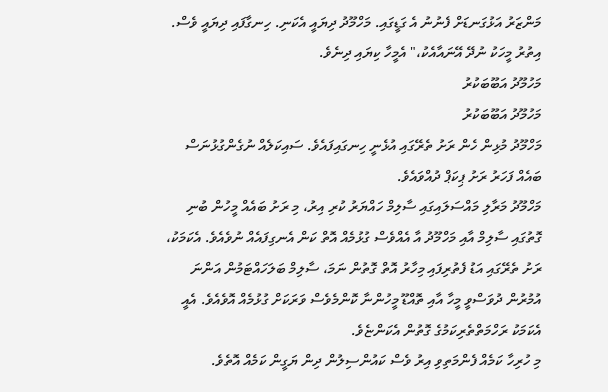މަންޒަރު އަޅުގަނޑަށް ފެނުނު އެ ގަޑީގައި. މަހްމޫދު ދިޔައީ އެކަނި. ހިނގާފައި ދިޔައީ ވެސް. އިތުރު މީހަކު ނުދޭ އޭނައާއެކު،" އެމީހާ ކިޔައި ދިނެވެ.
މަހުމޫދު އަބޫބަކުރު
މަހުމޫދު އަބޫބަކުރު
މަހްމޫދު މުޅިން ހެން ރަށު ތެރޭގައި އުޅެނީ ހިނގައިފައެވެ. ސައިކަލެއް ނުގެންގުޅުނަސް ބައެއް ފަހަރު ރަށު ޕިކަޕް ދުއްވައެވެ.
މަހްމޫދު މަރާލި މައްސަލައިގައި ސާލިމް ހައްޔަރު ކުރި އިރު، މި ރަށު ބައެއް މީހުން ބުނި ގޮތުގައި ސާލިމް އާއި މަހްމޫދު އާ އެއްވެސް ގުޅުމެއް އޮތް ކަން އެނގިފައެއް ނުވެއެވެ. އެކަމަކު، ރަށު ތެރޭގައި އަޑު ފެތުރިފައި މިހާރު އޮތް ގޮތުން ނަމަ، ސާލިމް ބަލަހައްޓަމުން އަންނަ އުމުރުން ދުވަސްވީ މީހާ އާއި ތޮއްޑޫ މީހުންނާ ކޮންމެވެސް ވަރަކަށް ގުޅުމެއް އޮވެއެވެ. އެއީ އެކަމަކު ރަހްމަތްތެރިކަމުގެ ގޮތުން އެކަންޏެވެ.
މި ހުރިހާ ކަމެއް ފެންމަތިވި އިރު ވެސް ކައުންސިލުން ދިން ޔަގީން ކަމެއް އޮތެވެ.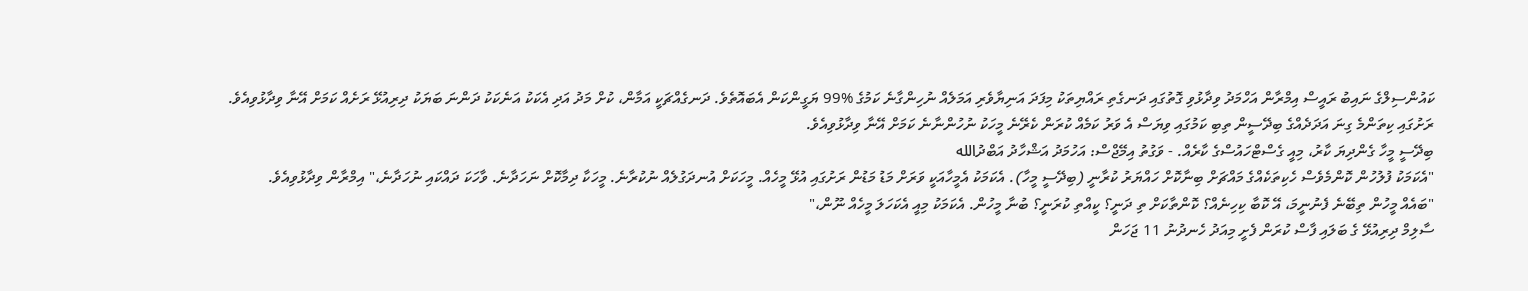ކައުންސިލްގެ ނައިބު ރައީސް އިމްރާން އަހްމަދު ވިދާޅުވި ގޮތުގައި ދަނގެތި ރައްޔިތަކު މިފަދަ އަނިޔާވެރި އަމަލެއް ނުހިންގާނެ ކަމުގެ %99 ޔަގީންކަން އެބައޮތެވެ. ދަނގެއްޗަކީ އަމާން، ކުށް މަދު އަދި އެކަކު އަނެކަކު ދަންނަ ބަޔަކު ދިރިއުޅޭ ރަށެއް ކަމަށް އޭނާ ވިދާޅުވިއެވެ.
ރަށުގައި ކިތަންމެ ގިނަ އަދަދެއްގެ ބިދޭސީން ތިބި ކަމުގައި ވިޔަސް އެ ވަރު ކަމެއް ކުރަން ކެރޭނެ މީހަކު ނުހުންނާނެ ކަމަށް އޭނާ ވިދާޅުވިއެވެ.
ބިދޭސީ މީހާ ގެންދިޔަ ކާރު، މިއީ ގެސްޓްހައުސްގެ ކާރެއް. - ވަގުތު އިމޭޖްސް: އަހުމަދު އަޝްހާދު އަބްދުالله
"އެކަމަކު ފުލުހުން ކޮންމެވެސް ހެކިތަކެއްގެ މައްޗަށް ބިނާކޮށް ހައްޔަރު ކުރާނީ (ބިދޭސީ މީހާ). އެކަމަކު އެމީހާއަކީ ވަރަށް މަޑު މަޑުން ރަށުގައި އުޅޭ މީހެއް. މީހަކަށް އުނދަގުލެއް ނުކުރާނެ. މީހަކާ ދިމާކޮށް ނަހަދާނެ. ވާހަކަ ދައްކައި ނުހަދާނެ،" އިމްރާން ވިދާޅުވިއެވެ.
"ބައެއް މީހުން ތިބޭނެ ފެނުނީމަ، އޭ ކޮބާ ކިހިނެއް؟ ކޮންތާކަށް ތި ދަނީ؟ ކީއްތި ކުރަނީ؟ ބުނާ މީހުން. އެކަމަކު މިއީ އެކަހަލަ މީހެއް ނޫން،"
ސާލިމް ދިރިއުޅޭ ގެ ބަލައި ފާސް ކުރަން ފެށީ މިއަދު ހެނދުނު 11 ޖަހަން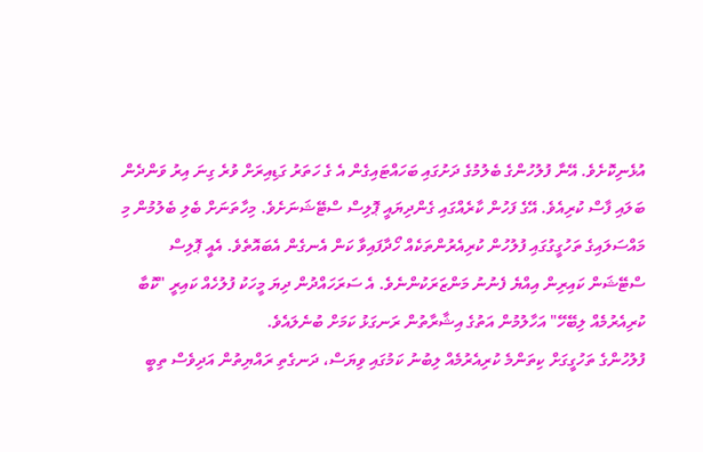އުޅެނިކޮށެވެ. އޭނާ ފުލުހުންގެ ބެލުމުގެ ދަށުގައި ބަހައްޓައިގެން އެ ގެ ހަތަރު ގަޑިއިރަށް ވުރެ ގިނަ އިރު ވަންދެން ބަލައި ފާސް ކުރިއެވެ. އޭގެ ފަހުން ކާރެއްގައި ގެންދިޔައީ ޕޮލިސް ސްޓޭޝަނަށެވެ. މިހާތަނަށް ބެލި ބެލުމުން މި މައްސަލައިގެ ތަހުގީގުގައި ފުލުހުން ކުރިއެރުންތަކެއް ހޯދާފައިވާ ކަން އެނގެން އެބައޮތެވެ. އެއީ ޕޮލިސް ސްޓޭޝަން ކައިރިން އިއްޔެ ފެނުނު މަންޒަރަކުންނެވެ. އެ ސަރަހައްދުން ދިޔަ މީހަކު ފުލުހެއް ކައިރީ "ކޮބާ ކުރިއެރުމެއް ލިބޭހޭ" އަހާލުމުން އަތުގެ އިޝާރާތުން ރަނގަޅު ކަމަށް ބުނެލައެވެ.
ފުލުހުންގެ ތަހުގީގަށް ކިތަންމެ ކުރިއެރުމެއް ލިބުނު ކަމުގައި ވިޔަސް، ދަނގެތި ރައްޔިތުން އަދިވެސް ތިބީ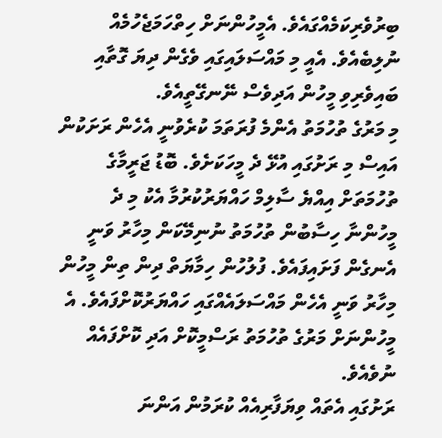ބިރުވެރިކަމެއްގައެވެ. އެމީހުންނަށް ހިތްހަމަޖެހުމެއް ނުލިބެއެވެ. އެއީ މި މައްސަލައިގައި ވެގެން ދިޔަ ގޮތާއި ބައިވެރިވި މީހުން އަދިވެސް ނޭނގޭތީއެވެ.
މި މަރުގެ ތުހުމަތު އެންމެ ފުރަތަމަ ކުރެވުނީ އެހެން ރަށަކުން އައިސް މި ރަށުގައި އުޅޭ ދެ މީހަކަށެވެ. ބޮޑު ޖަރީމާގެ ތުހުމަތަށް އިއްޔެ ސާލިމް ހައްޔަރުކުރުމާ އެކު މި ދެ މީހުންނާ ހިސާބުން ތުހުމަތު ނުނިމޭކަން މިހާރު ވަނީ އެނގެން ފަށައިފައެވެ. ފުލުހުން ހިމާޔަތް ދިން ތިން މީހުން މިހާރު ވަނީ އެހެން މައްސަލައެއްގައި ހައްޔަރުކޮށްފައެވެ. އެ މީހުންނަށް މަރުގެ ތުހުމަތު ރަސްމީކޮށް އަދި ކޮށްފައެއް ނުވެއެވެ.
ރަށުގައި އެތައް ވިޔަފާރިއެއް ކުރަމުން އަންނަ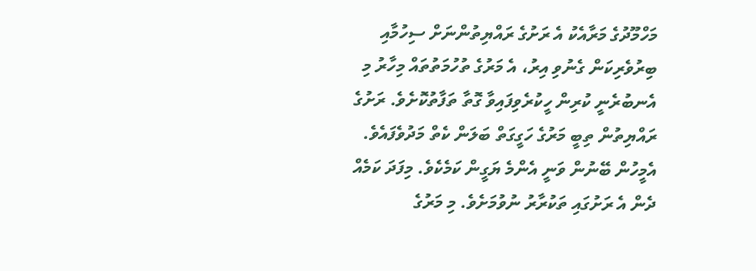މަހްމޫދުގެ މަރާއެކު އެ ރަށުގެ ރައްޔިތުންނަށް ސިހުމާއި ބިރުވެރިކަން ގެނުވި އިރު، އެ މަރުގެ ތުހުމަތުތައް މިހާރު މި އެނބުރެނީ ކުރިން ހީކުރެވިފައިވާ ގޮތާ ތަފާތުކޮށެވެ. ރަށުގެ ރައްޔިތުން ތިބީ މަރުގެ ހަގީގަތް ބަލަން ކެތް މަދުވެފައެވެ. އެމީހުން ބޭނުން ވަނީ އެންމެ ޔަގީން ކަމެކެވެ. މިފަދަ ކަމެއް ދެން އެ ރަށުގައި ތަކުރާރު ނުވުމަށެވެ. މި މަރުގެ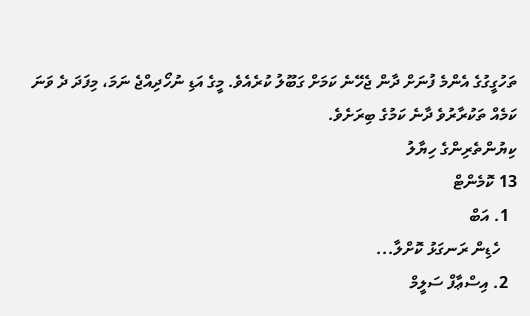ތަހުގީގުގެ އެންމެ ފުނަށް ދާން ޖެހޭނެ ކަމަށް ގަބޫލު ކުރެއެވެ. މީގެ އަޑި ނުހޯދިއްޖެ ނަމަ، މިފަދަ ދެ ވަނަ ކަމެއް ތަކުރާރުވެ ދާނެ ކަމުގެ ބިރަށެވެ.
ކިޔުންތެރިންގެ ހިޔާލު
13 ކޮމެންޓް
  1. އަބް
    ހެޑިން ރަނގަޅު ކޮށްލާ...
  2. އިސްޢާފް ސަލީމް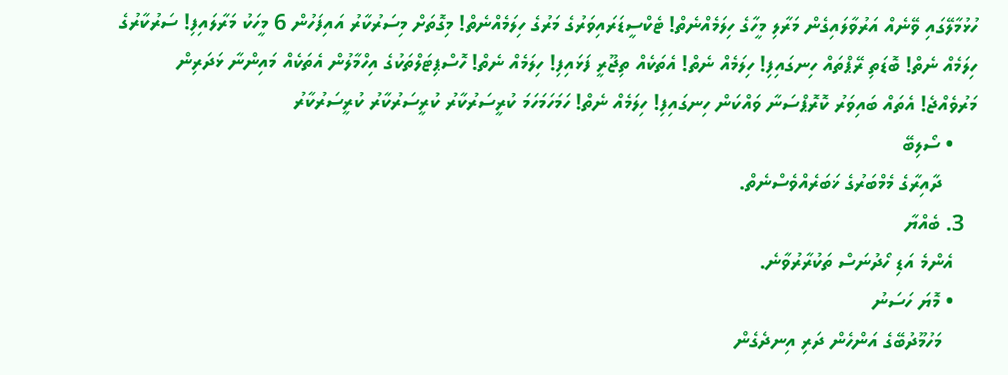ހުޅުމާލޭގައި ވޭނެއް އަރުވާލައިގެން މަރާލި މީހާގެ ހިލަމެއްނެތް! ޓެކްސީޑަރައިވަރުގެ މަރުގެ ހިލަމެއްނެތް! މިގޮތަށް މިސަރުކާރު އައިފަހުން 6 މީހަކު މަރާލައިފި! ސަރުކާރުގެ ހިލަމެއް ނެތް! ބޮޑަތި ރޭޕްތައް ހިނގައިފި! ހިލަމެއް ނެތް! އެތަކެއް ތިޖޫރީ ފަޅައިފި! ހިލަމެއް ނެތް! ހޮސްޕިޓަލްތަކުގެ އިހްމާލުން އެތަކެއް މައިންނާ ޅަދަރިން މަރުވެއްޖެ! އެތައް ބައިވަރު ކޮރޮޕްސަނާ ވައްކަން ހިނގައިފި! ހިލަމެއް ނެތް! ހަމަހަމަހަމަ ކުރީސަރުކާރު ކުރީސަރުކާރު ކުރީސަރުކާރު
    • ސޯލިބޭ
      ދާއިރާގެ މެމްބަރުގެ ޚަބަރެއްވެސްނެތް.
  3. ބެއްޔާ
    އެންމެ އަޑި ހޯދުނަސް ތަކުރާރުވާނެ.
    • މޮޔަ ހަސަނު
      މަހުމޫދުބޭގެ އަންހެން ދަރި އިނދެގެން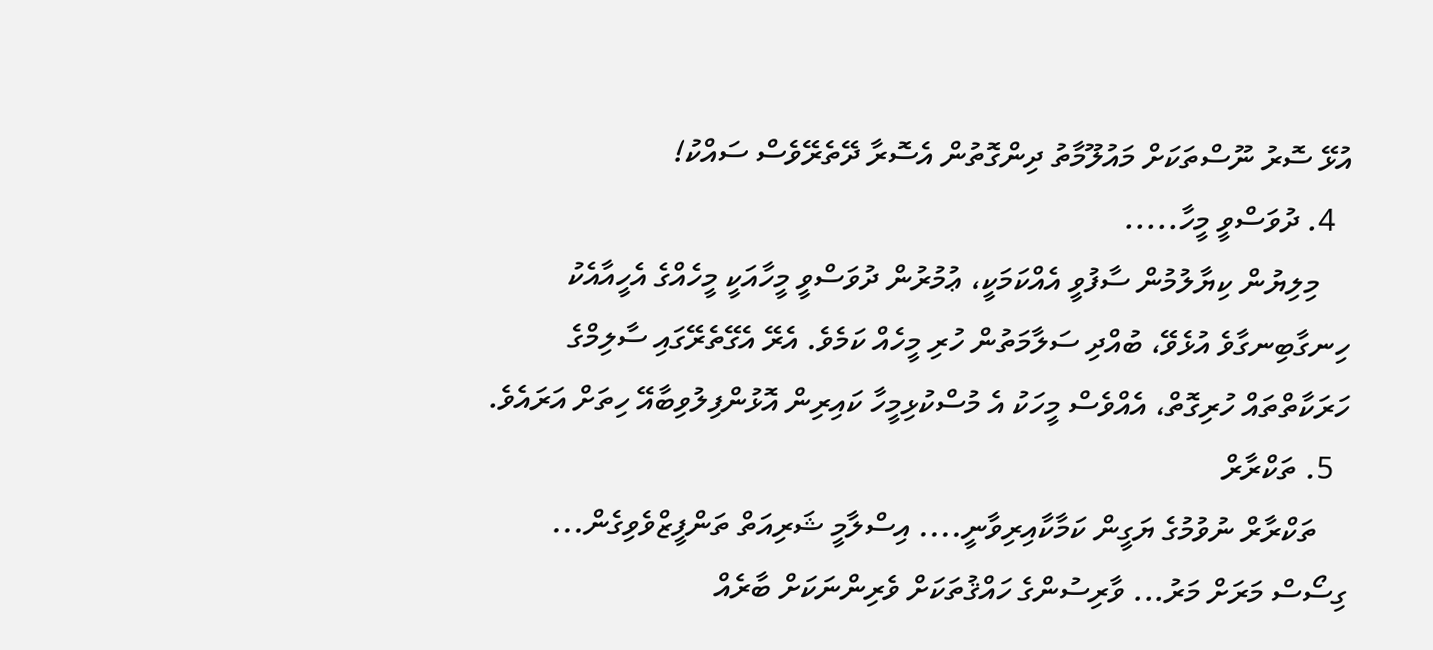އުޅޭ ސޮރު ނޫސްތަކަށް މައުލޫމާތު ދިންގޮތުން އެސޮރާ ދޭތެރޭވެސް ސައްކު!
  4. ދުވަސްވީ މީހާ.....
    މިލިޔުން ކިޔާލުމުން ސާފުވީ އެއްކަމަކީ، ޢުމުރުން ދުވަސްވީ މީހާއަކީ މީހެއްގެ އެހީއާއެކު ހިނގާބިނގާވެ އުޅެވޭ، ބުއްދި ސަލާމަތުން ހުރި މީހެއް ކަމެވެ. އެރޭ އެގޭތެރޭގައި ސާލިމްގެ ހަރަކާތްތައް ހުރިގޮތް، އެއްވެސް މީހަކު އެ މުސްކުޅިމީހާ ކައިރިން އޮޅުންފިލުވިބާއޭ ހިތަށް އަރައެވެ.
  5. ތަކްރާރް
    ތަކްރާރް ނުވުމުގެ ޔަގީން ކަމާކާއިރިވާނީ.... އިސްލާމީ ޝަރިއަތް ތަންފީޒްވެވިގެން... ގިސޯސް މަރަށް މަރު... ވާރިސުންގެ ހައްޤުތަކަށް ވެރިންނަކަށް ބާރެއް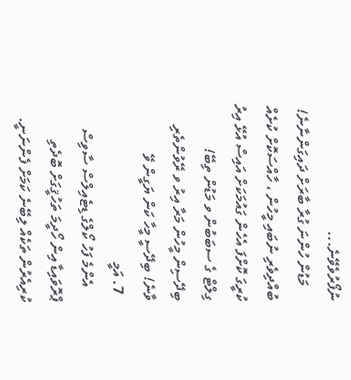ނުފޯރުވެވޭނެ...
    މަޑުން ހުންނަ ގުރާ ބާރަށް ދައިގަންނާނެ! ބުއްދިވެރި ނުބައި މީހުން ، ހާއްސަކޮށް ކުށެއް ކުރީގަ ކޮށްފަ އެހެން ގައުމަކަށް އައިސް އުޅޭ އިރު ގިލްޓް ގެ ސބަބުން ވ މަޑުން ތިބޭ! ބިދޭސިން މީހުން މަރާ އިރު ވ ރޭވުންތެރި ވާނެ! ބިދޭސީ މީހާ ކަން ޔަގީން ވޭ
  7. އަމީ
    އެންމެ ފަހު ކޯލްގެ ޑިޓެއިލްސް ސާވިސް ޕްރޮވައިޑާ އިން ހޯދީމަ ތަހުޤީގަށް ބޮދެތި ކުރިއެރުން ތަކެއް ލިބޭނެ ކަމަށް ފެންނަނީ.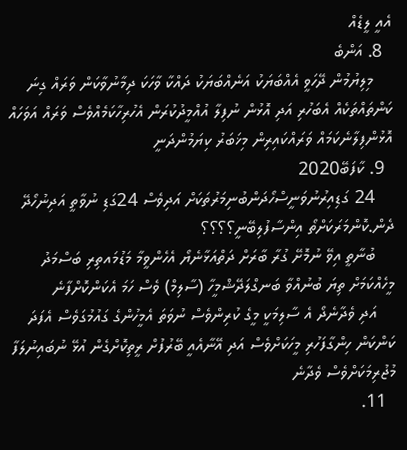އެއީ ލީޑެއް
  8. އަންބެ
    މިލިޔުމުން ދޭހަވީ އެއްބަޔަކު އަނެއްބަޔަކު ދައްކާ ވާހަކަ ދިމާނުވާކަން ވަރައް ގިނަ ކަންތައްތަކެއް އެބަހުރި އަދި އޮޅުން ނުފިލާ އުއްމީދުކުރަން އެހުރިހާކަމެއްވެސް ވަރައް އަވަހައް އޮޅުންފިލާނެކަމައް ވަރައްކައިރިން މިޚަބަރު ކިޔަމުންދަނީ
  9. ކާފަބޭ2020
    24 ގަޑިއިރުނުވަނީސްހޯދަންބުނިމަރުތަކަށް އަދިވެސް 24ގަޑި ނުވާތީ އަދިނުހޯދޭ ދެން.ކޮންމަރަކަށްތޯ އިންސާފުލިބޭނީ؟؟؟؟
    ބުނާތީ އިވޭ ނުމޮށޭ ގުރާ ބާރަށް ދަތްއަޅާނެޔޯ އެހެންވީމާ މަޑުމައތިރި ބަސްމަދު މީހެއްކަމަށް ތިޔަ ބުނުއްވާ ބަނގްލަދޭޝްމީހާ (ސާލިމް) ވެސް ހަމަ އެކަންކޮށްފާނެ
    އަދި ވެދާނެދޯ އެ ސާލިމަކީ މީގެ ކުރިންވެސް ނުވަތަ އެމީހުންގެ ގައުމުގަވެސް އެފަދަ ކަންކަން ހިންގާފަހުރި މީހަކަށްވެސް އަދި އޭނާއެއީ ބޭރުފުށް ރީތިކޮށްގެން އުޅޭ ނުބައިނުލަފާ މުޖުރިމަކަށްވެސް ވެދާނެ
  11.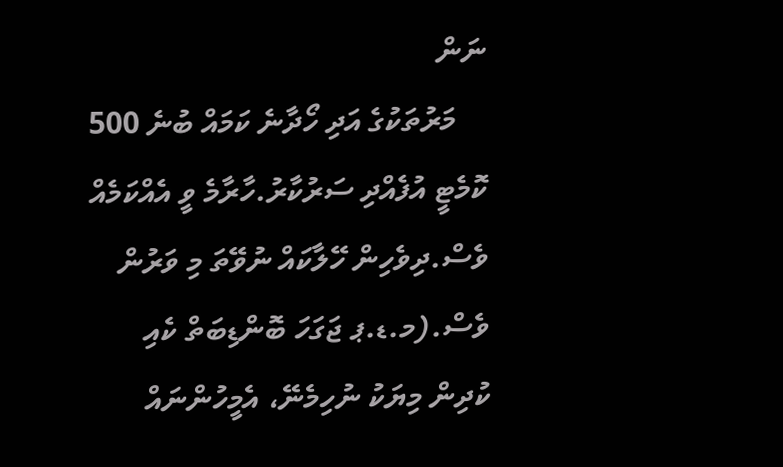ނަން
    މަރުތަކުގެ އަދި ހޯދާނެ ކަމައް ބުނެ 500 ކޮމެޓީ އުފެއްދި ސަރުކާރު.ހާރާމެ ވީ އެއްކަމެއް ވެސް.ދިވެހިން ހޭލާކައް ނުވޭތަ މި ވަރުން ވެސް.(މ.ޑ.ޕ ޖަގަހަ ބޮންޑިބަތް ކެއި ކުދިން މިޔަކު ނުހިމެނޭ، އެމީހުންނައް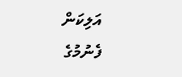އަލިކަން ފެނުމުގެ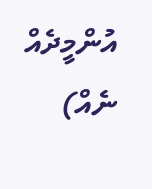އުންމީދެއް ނެއް)